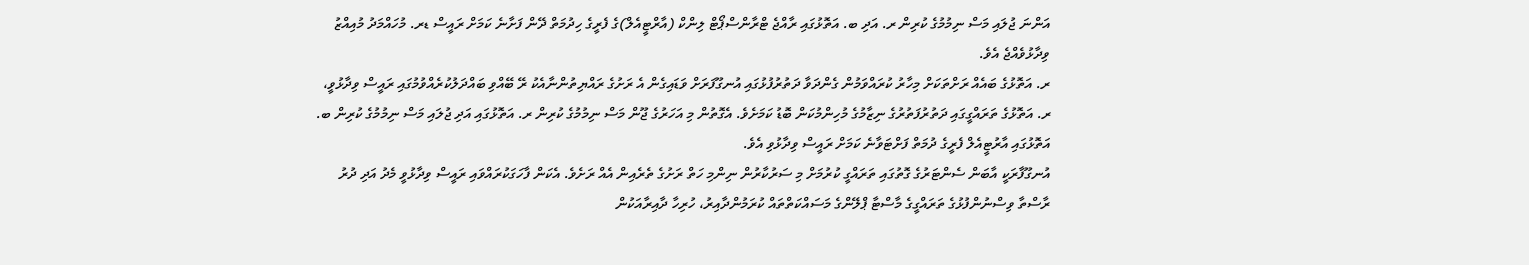އަންނަ ޖުލައި މަސް ނިމުމުގެ ކުރިން ރ. އަދި ބ. އަތޮޅުގައި ރާއްޖެ ޓްރާންސްޕޯޓް ލިންކް (އާރްޓީއެލް)ގެ ފެރީގެ ހިދުމަތް ދޭން ފަށާނެ ކަމަށް ރައީސް ޑރ. މުހައްމަދު މުއިއްޒު ވިދާޅުވެއްޖެ އެވެ.
ރ. އަތޮޅުގެ ބައެއް ރަށްތަކަށް މިހާރު ކުރައްވަމުން ގެންދަވާ ދަތުރުފުޅުގައި އުނގޫފަރަށް ވަޑައިގެން އެ ރަށުގެ ރައްޔިތުންނާއެކު ރޭ ބޭއްވި ބައްދަލުކުރެއްވުމުގައި ރައީސް ވިދާޅުވީ، ރ. އަތޮޅުގެ ތަރައްގީގައި ދަތުރުފަތުރުގެ ނިޒާމުގެ މުހިންމުކަން ބޮޑު ކަމަށެވެ. އެގޮތުން މި އަހަރުގެ ޖޫން މަސް ނިމުމުގެ ކުރިން ރ. އަތޮޅުގައި އަދި ޖުލައި މަސް ނިމުމުގެ ކުރިން ބ. އަތޮޅުގައި އާރުޓީއެލް ފެރީގެ ދުމަތް ފަށްޓަވާނެ ކަމަށް ރައީސް ވިދާޅުވި އެވެ.
އުނގޫފާރަކީ އާބަން ސެންޓަރުގެ ގޮތުގައި ތަރައްގީ ކުރުމަށް މި ސަރުކާރުން ނިންމި ހަތް ރަށުގެ ތެރެއިން އެއް ރަށެވެ. އެކަން ފާހަގަކުރައްވައި ރައީސް ވިދާޅުވީ މެދު އަދި ދުރު ރާސްތާ ވިސްނުންފުޅުގެ ތަރައްގީގެ މާސްޓާ ޕްލޭންގެ މަސައްކަތްތައް ކުރަމުންދާއިރު، ހުރިހާ ދާއިރާއަކުން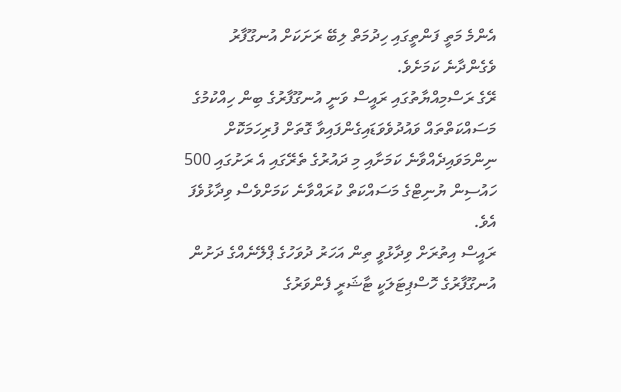އެންމެ މަތީ ފަންތީގައި ހިދުމަތް ލިބޭ ރަށަކަށް އުނގޫފާރު ވެގެންދާނެ ކަމަށެވެ.
ރޭގެ ރަސްމިއްޔާތުގައި ރައީސް ވަނީ އުނގޫފާރުގެ ބިން ހިއްކުމުގެ މަސައްކަތްތައް ވައުދުވެވަޑައިގެންފައިވާ ގޮތަށް ފުރިހަމަކޮށް ނިންމަވައިދެއްވާނެ ކަމަށާއި މި ދައުރުގެ ތެރޭގައި އެ ރަށުގައި 500 ހައުސިން ޔުނިޓްގެ މަސައްކަތް ކުރައްވާނެ ކަމަށްވެސް ވިދާޅުވެފަ އެވެ.
ރައީސް އިތުރަށް ވިދާޅުވީ ތިން އަހަރު ދުވަހުގެ ޕްލޭނެއްގެ ދަށުން އުނގޫފާރުގެ ހޮސްޕިޓަލަކީ ޓާޝަރީ ފެންވަރުގެ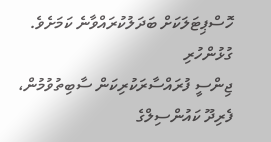ހޮސްޕިޓަލަކަށް ބަދަލުކުރައްވާނެ ކަމަށެވެ.
ގުޅުންހުރި
ޖިންސީ ފުރައްސާރަކުރިކަން ސާބިތުވުމުން، ފެރިދޫ ކައުންސިލްގެ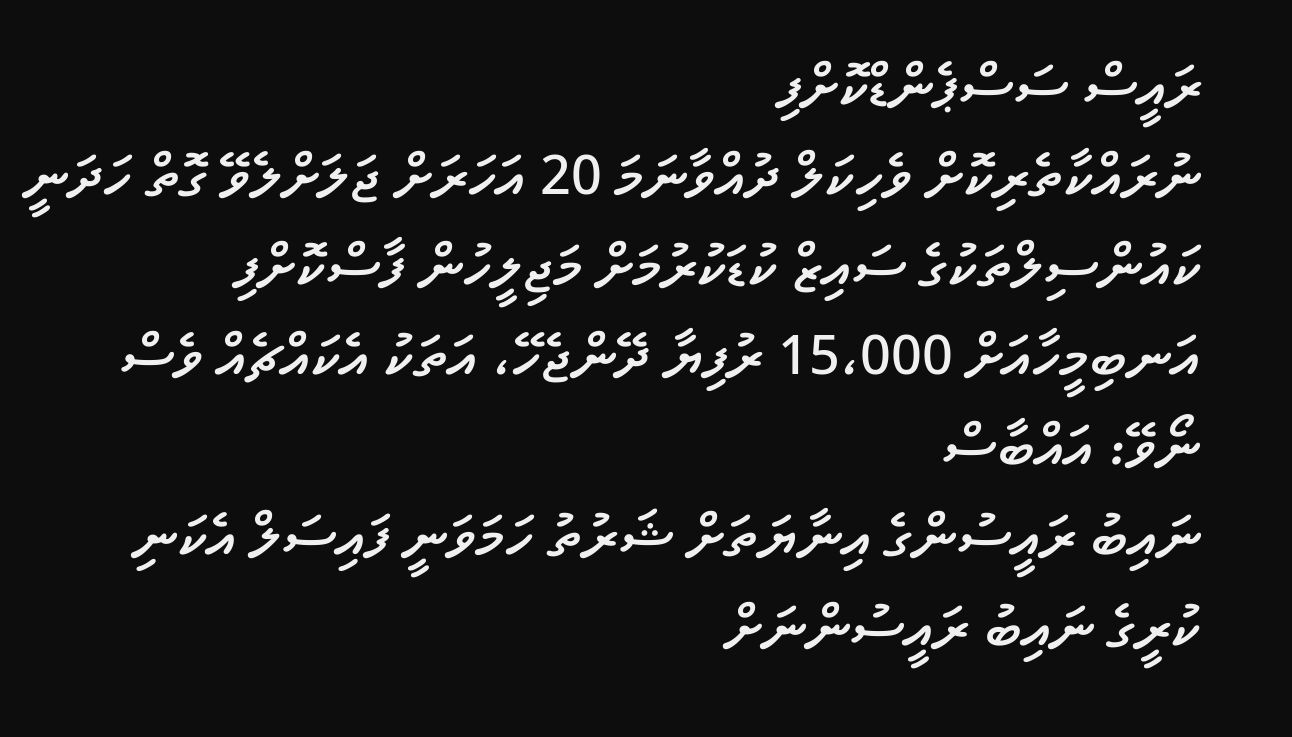ރައީސް ސަސްޕެންޑްކޮށްފި
ނުރައްކާތެރިކޮށް ވެހިކަލް ދުއްވާނަމަ 20 އަހަރަށް ޖަލަށްލެވޭ ގޮތް ހަދަނީ
ކައުންސިލްތަކުގެ ސައިޒް ކުޑަކުރުމަށް މަޖިލީހުން ފާސްކޮށްފި
އަނބިމީހާއަށް 15،000 ރުފިޔާ ދޭންޖެހޭ، އަތަކު އެކައްޗެއް ވެސް ނޯވޭ: އައްބާސް
ނައިބު ރައީސުންގެ އިނާޔަތަށް ޝަރުތު ހަމަވަނީ ފައިސަލް އެކަނި
ކުރީގެ ނައިބު ރައީސުންނަށް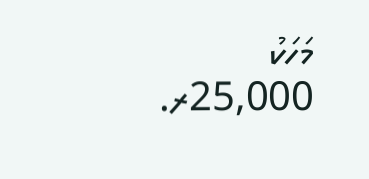މަހަކު 25,000ރ.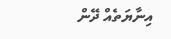އިނާޔަތެއް ދޭން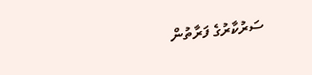ސަރުކާރުގެ ފަރާތުން